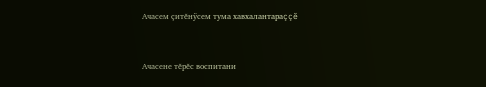Ачасем çитĕнÿсем тума хавхалантараççĕ



Ачасене тĕрĕс воспитани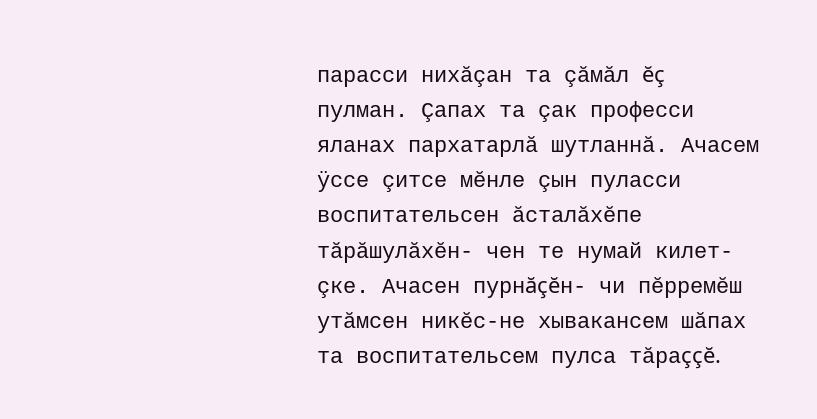парасси нихăçан та çăмăл ĕç пулман. Çапах та çак професси яланах пархатарлă шутланнă. Ачасем ÿссе çитсе мĕнле çын пуласси воспитательсен ăсталăхĕпе тăрăшулăхĕн- чен те нумай килет-çке. Ачасен пурнăçĕн- чи пĕрремĕш утăмсен никĕс-не хывакансем шăпах та воспитательсем пулса тăраççĕ.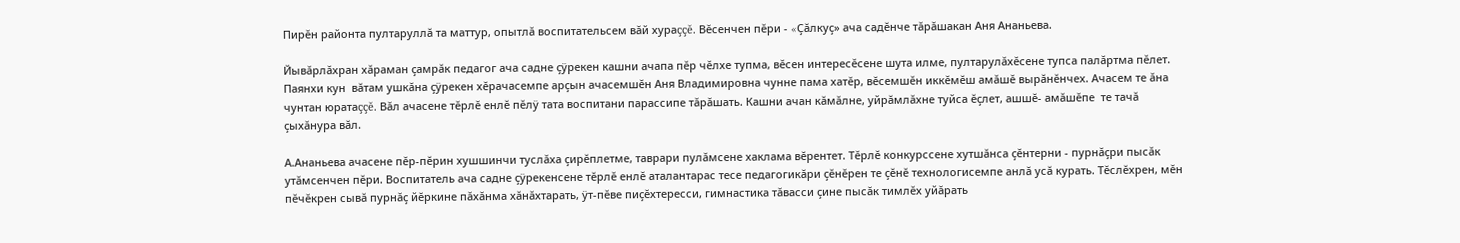Пирĕн районта пултаруллă та маттур, опытлă воспитательсем вăй хураççĕ. Вĕсенчен пĕри - «Çăлкуç» ача садĕнче тăрăшакан Аня Ананьева.

Йывăрлăхран хăраман çамрăк педагог ача садне çÿрекен кашни ачапа пĕр чĕлхе тупма, вĕсен интересĕсене шута илме, пултарулăхĕсене тупса палăртма пĕлет. Паянхи кун  вăтам ушкăна çÿрекен хĕрачасемпе арçын ачасемшĕн Аня Владимировна чунне пама хатĕр, вĕсемшĕн иккĕмĕш амăшĕ вырăнĕнчех. Ачасем те ăна чунтан юратаççĕ. Вăл ачасене тĕрлĕ енлĕ пĕлÿ тата воспитани парассипе тăрăшать. Кашни ачан кăмăлне, уйрăмлăхне туйса ĕçлет, ашшĕ- амăшĕпе  те тачă çыхăнура вăл.

А.Ананьева ачасене пĕр-пĕрин хушшинчи туслăха çирĕплетме, таврари пулăмсене хаклама вĕрентет. Тĕрлĕ конкурссене хутшăнса çĕнтерни - пурнăçри пысăк утăмсенчен пĕри. Воспитатель ача садне çÿрекенсене тĕрлĕ енлĕ аталантарас тесе педагогикăри çĕнĕрен те çĕнĕ технологисемпе анлă усă курать. Тĕслĕхрен, мĕн пĕчĕкрен сывă пурнăç йĕркине пăхăнма хăнăхтарать, ÿт-пĕве пиçĕхтересси, гимнастика тăвасси çине пысăк тимлĕх уйăрать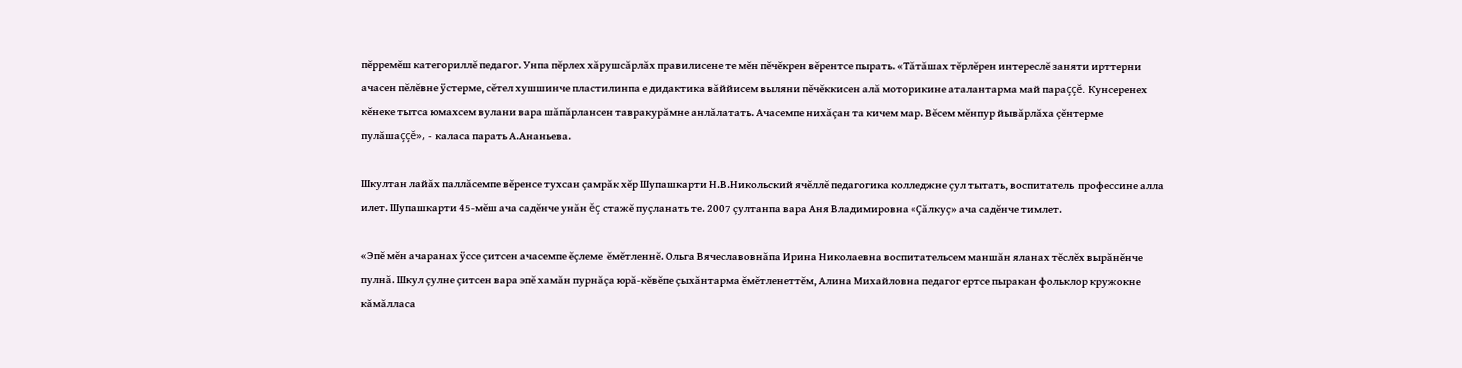пĕрремĕш категориллĕ педагог. Унпа пĕрлех хăрушсăрлăх правилисене те мĕн пĕчĕкрен вĕрентсе пырать. «Тăтăшах тĕрлĕрен интереслĕ заняти ирттерни ачасен пĕлĕвне ÿстерме, сĕтел хушшинче пластилинпа е дидактика вăййисем выляни пĕчĕккисен алă моторикине аталантарма май параççĕ. Кунсеренех кĕнеке тытса юмахсем вулани вара шăпăрлансен тавракурăмне анлăлатать. Ачасемпе нихăçан та кичем мар. Вĕсем мĕнпур йывăрлăха çĕнтерме пулăшаççĕ», - каласа парать А.Ананьева.

Шкултан лайăх паллăсемпе вĕренсе тухсан çамрăк хĕр Шупашкарти Н.В.Никольский ячĕллĕ педагогика колледжне çул тытать, воспитатель  профессине алла илет. Шупашкарти 45-мĕш ача садĕнче унăн ĕç стажĕ пуçланать те. 2007 çултанпа вара Аня Владимировна «Çăлкуç» ача садĕнче тимлет.

«Эпĕ мĕн ачаранах ÿссе çитсен ачасемпе ĕçлеме  ĕмĕтленнĕ. Ольга Вячеславовнăпа Ирина Николаевна воспитательсем маншăн яланах тĕслĕх вырăнĕнче пулнă. Шкул çулне çитсен вара эпĕ хамăн пурнăçа юрă-кĕвĕпе çыхăнтарма ĕмĕтленеттĕм, Алина Михайловна педагог ертсе пыракан фольклор кружокне кăмăлласа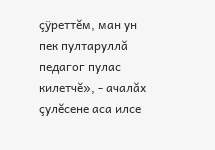çÿреттĕм, ман ун пек пултаруллă педагог пулас килетчĕ», - ачалăх çулĕсене аса илсе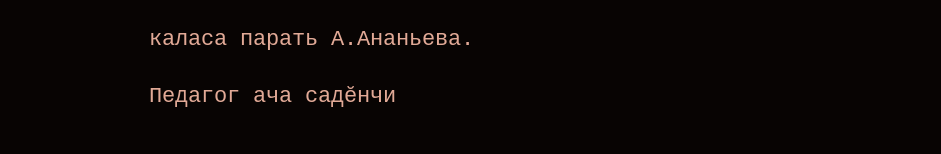каласа парать А.Ананьева.

Педагог ача садĕнчи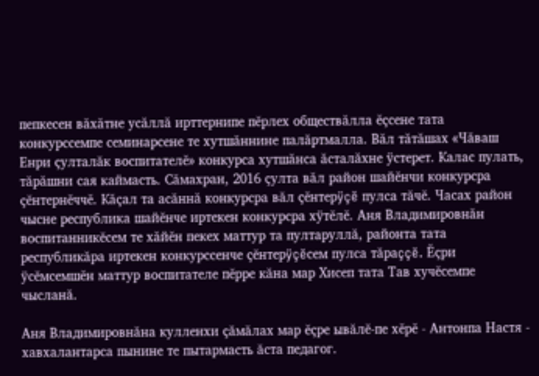пепкесен вăхăтне усăллă ирттернипе пĕрлех обществăлла ĕçсене тата конкурссемпе семинарсене те хутшăннине палăртмалла. Вăл тăтăшах «Чăваш Енри çулталăк воспитателĕ» конкурса хутшăнса ăсталăхне ÿстерет. Калас пулать, тăрăшни сая каймасть. Сăмахран, 2016 çулта вăл район шайĕнчи конкурсра çĕнтернĕччĕ. Кăçал та асăннă конкурсра вăл çĕнтерÿçĕ пулса тăчĕ. Часах район чысне республика шайĕнче иртекен конкурсра хÿтĕлĕ. Аня Владимировнăн воспитанникĕсем те хăйĕн пекех маттур та пултаруллă, районта тата республикăра иртекен конкурссенче çĕнтерÿçĕсем пулса тăраççĕ. Ĕçри ÿсĕмсемшĕн маттур воспитателе пĕрре кăна мар Хисеп тата Тав хучĕсемпе чысланă.

Аня Владимировнăна кулленхи çăмăлах мар ĕçре ывăлĕ-пе хĕрĕ - Антонпа Настя - хавхалантарса пынине те пытармасть ăста педагог.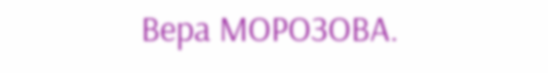Вера МОРОЗОВА.